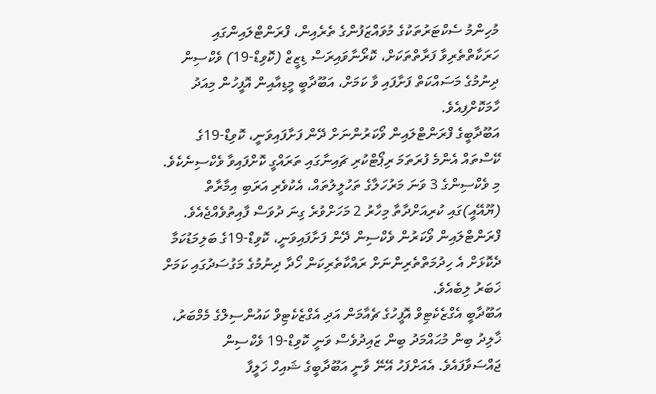މުހިންމު ސެކްޓަރުތަކުގެ މުވައްޒަފުންގެ ތެރެއިން، ފްރަންޓްލައިންގައި ހަރަކާތްތެރިވާ ފަރާތްތަކަށް، ކޮރޯނާވައިރަސް ޑިޒީޒް (ކޮވިޑް-19) ވެކްސިން ދިނުމުގެ މަސައްކަތް ފަށާފައި ވާ ކަމަށް، އަބޫދާބީ މީޑިއާއިން އޮފީހުން މިއަދު ހާމަކޮށްފިއެވެ.
އަބޫދާބީގެ ފްރަންޓްލައިން ވޯކަރުންނަށް ދޭން ފަށާފައިވަނީ، ކޮވިޑް-19ގެ ކޭސްތައް އެންމެ ފުރަތަމަ ރިޕޯޓްކުރި ޗައިނާގައި ތަރައްގީ ކޮށްފައިވާ ވެކްސިނެކެވެ. މި ވެކްސިންގެ 3 ވަނަ މަރުހަލާގެ ތަހުލީލުތައް، އެކުވެރި އަރަބި އިމާރާތް (ޔޫއޭއީ)ގައި ކުރިއަށްދާތާ މިހާރު 2 މަހަށްވުރެ ގިނަ ދުވަސް ފާއިތުވެއްޖެއެވެ.
ފްރަންޓްލައިން ވޯކަރުން ވެކްސިން ދޭން ފަށާފައިވަނީ، ކޮވިޑް-19ގެ ބަލިމަޑުކަމާ ދެކޮޅަށް އެ ހިދުމަތްތެރިންނަށް ރައްކާތެރިކަން ހޯދާ ދިނުމުގެ މަގުސަދުގައި ކަމަށް ޚަބަރު ލިބެއެވެ.
އަބޫދާބީ އެގްޒެކެޓިވް އޮފީހުގެ ޗެއާމަން އަދި އެގްޒެކެޓިވް ކައުންސިލްގެ މެމްބަރު، ޚާލިދު ބިން މުޙައްމަދު ބިން ޒައިދުވެސް ވަނީ ކޮވިޑް-19 ވެކްސިން ޖައްސަވާފައެވެ. އެއަށްފަހު އޭނޭ ވާނީ އަބޫދާބީގެ ޝައިހް ޚަލީފާ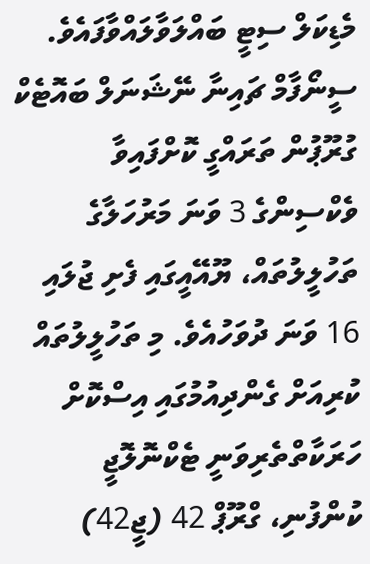މެޑިކަލް ސިޓީ ބައްލަވާލައްވާފައެވެ.
ސީނޯފާމް ޗައިނާ ނޭޝަނަލް ބައޮޓެކް ގުރޫޕުން ތަރައްގީ ކޮށްފައިވާ ވެކްސިންގެ 3 ވަނަ މަރުހަލާގެ ތަހުލީލުތައް، ޔޫއޭއީގައި ފެށި ޖުލައި 16 ވަނަ ދުވަހުއެވެ. މި ތަހުލީލުތައް ކުރިއަށް ގެންދިއުމުގައި އިސްކޮށް ހަރަކާތްތެރިވަނީ ޓެކްނޮލޮޖީ ކުންފުނި، ގްރޫޕް 42 (ޖީ42)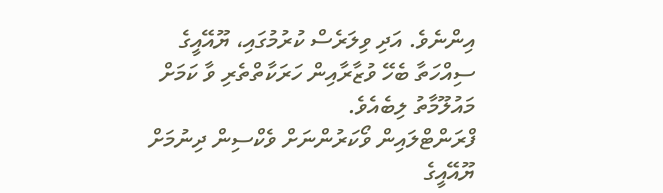އިންނެވެ. އަދި ވިލަރެސް ކުރުމުގައި، ޔޫއޭއީގެ ސިއްހަތާ ބެހޭ ވުޒާރާއިން ހަރަކާތްތެރި ވާ ކަމަށް މައުލޫމާތު ލިބެއެވެ.
ފްރަންޓްލައިން ވޯކަރުންނަށް ވެކްސިން ދިނުމަށް ޔޫއޭއީގެ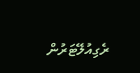ރެގިއުލޭޓަރުން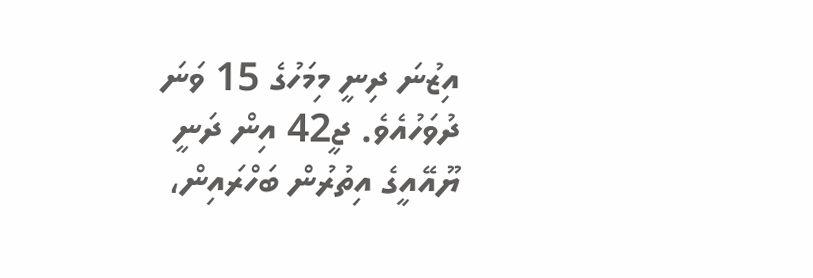އިޒުނަ ދިނީ މިމަހުގެ 15 ވަނަ ދުވަހުއެވެ. ޖީ42 އިން ދަނީ ޔޫއޭއީގެ އިތުރުން ބަހްރައިން،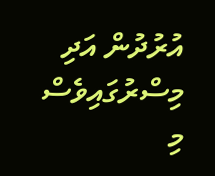އުރުދުން އަދި މިސްރުގައިވެސް މި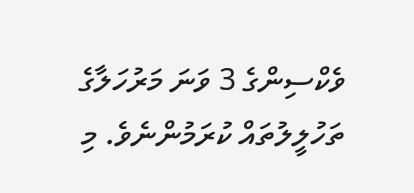ވެކްސިންގެ 3 ވަނަ މަރުހަލާގެ ތަހުލީލުތައް ކުރަމުންނެވެ. މި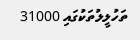ތަހުލީލުތަކުގައި 31000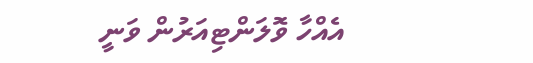އެއްހާ ވޮލަންޓިއަރުން ވަނީ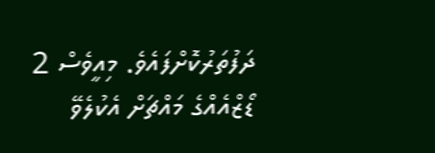ދަފުތަރުކޮށްފައެވެ. މިއީވެސް 2 ޑޯޒްއެއްގެ މައްޗަށް އެކުލެވޭ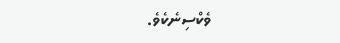ވެކްސިނެކެވެ.